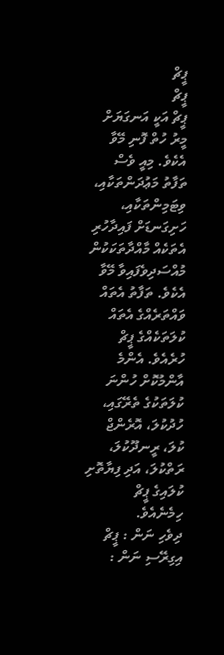ޕީޗް
ޕީޗް
ޕީޗް އަކީ އަނގަޔަށް މީރު ހުތް ފޮނި މޭވާ އެކެވެ. މިއީ ވެސް ތަފާތު މަޢުދަންތަކާއި، ވިޓަމިންތަކާއި، ހަށިގަނޑަށް ފައިދާހުރި އެތަކެއް މާއްދާތަކަކުން މުއްސަދިވެފައިވާ މޭވާ އެކެވެ. ތަފާތު އެތައް ވައްތަރެއްގެ އެތައް ކުލަތަކެއްގެ ޕީޗް ހުރެއެވެ. އެންމެ އާންމުކޮށް ހުންނަ ކުލަތަކުގެ ތެރޭގައި، ހުދުކުލަ، އޮރެންޖް ކުލަ، ރީނދޫކުލަ، ރަތްކުލަ، އަދި ފިޔާތޮށި ކުލައިގެ ޕީޗް ހިމެނެއެވެ.
ދިވެހި ނަން : ޕީޗް
އިގިރޭސި ނަން :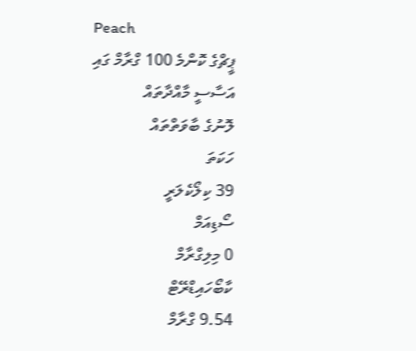Peach
ޕީޗްގެ ކޮންމެ 100 ގްރާމް ގައި
އަސާސީ މާއްދާތައް
ލޮނުގެ ބާވަތްތައް
ހަކަތަ
39 ކިލޯކެލަރީ
ސޯޑިއަމް
0 މިލިގްރާމް
ކާބޯހައިޑްރޭޓް
9.54 ގްރާމް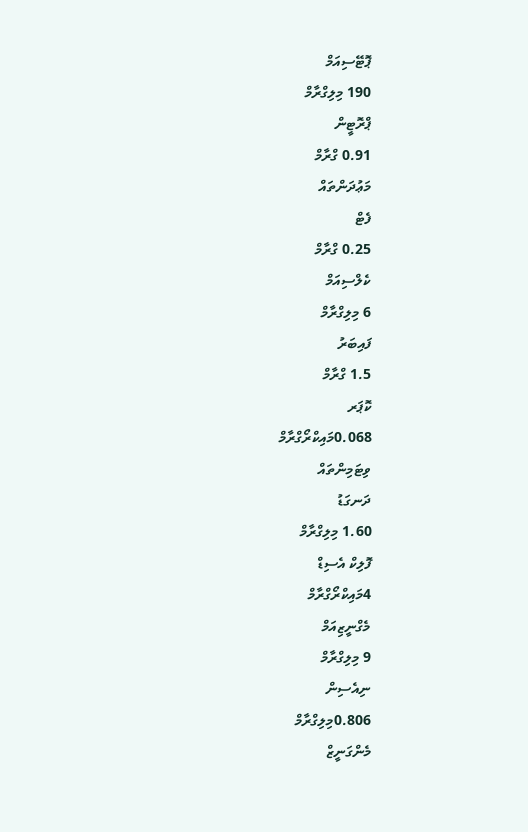ޕޮޓޭސިއަމް
190 މިލިގްރާމް
ޕްރޮޓީން
0.91 ގްރާމް
މަޢުދަންތައް
ފެޓް
0.25 ގްރާމް
ކެލްސިއަމް
6 މިލިގްރާމް
ފައިބަރު
1.5 ގްރާމް
ކޮޕަރ
0.068މައިކްރޯގްރާމް
ވިޓަމިންތައް
ދަނގަޑު
1.60 މިލިގްރާމް
ފޮލިކް އެސިޑް
4މައިކްރޯގްރާމް
މެގްނީޒިއަމް
9 މިލިގްރާމް
ނިއެސިން
0.806މިލިގްރާމް
މެންގަނީޒް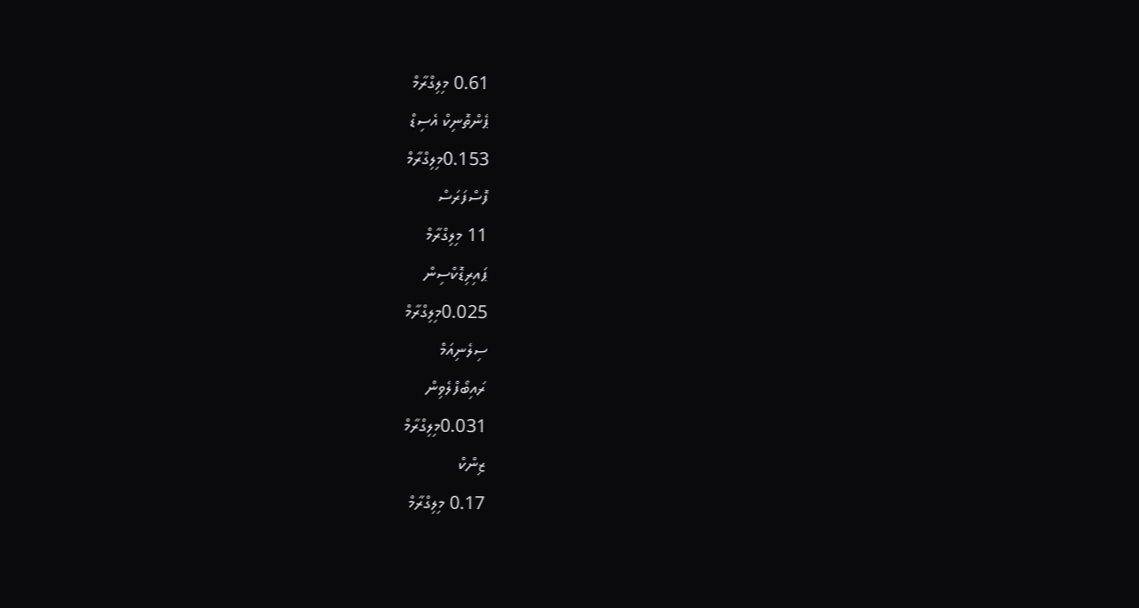0.61 މިލިގްރާމް
ޕެންތޮނިކް އެސިޑް
0.153މިލިގްރާމް
ފޮސްފަރަސް
11 މިލިގްރާމް
ޕައިރިޑޮކްސިން
0.025މިލިގްރާމް
ސިލެނިއަމް
ރައިބޯފްލެވިން
0.031މިލިގްރާމް
ޒިންކް
0.17 މިލިގްރާމް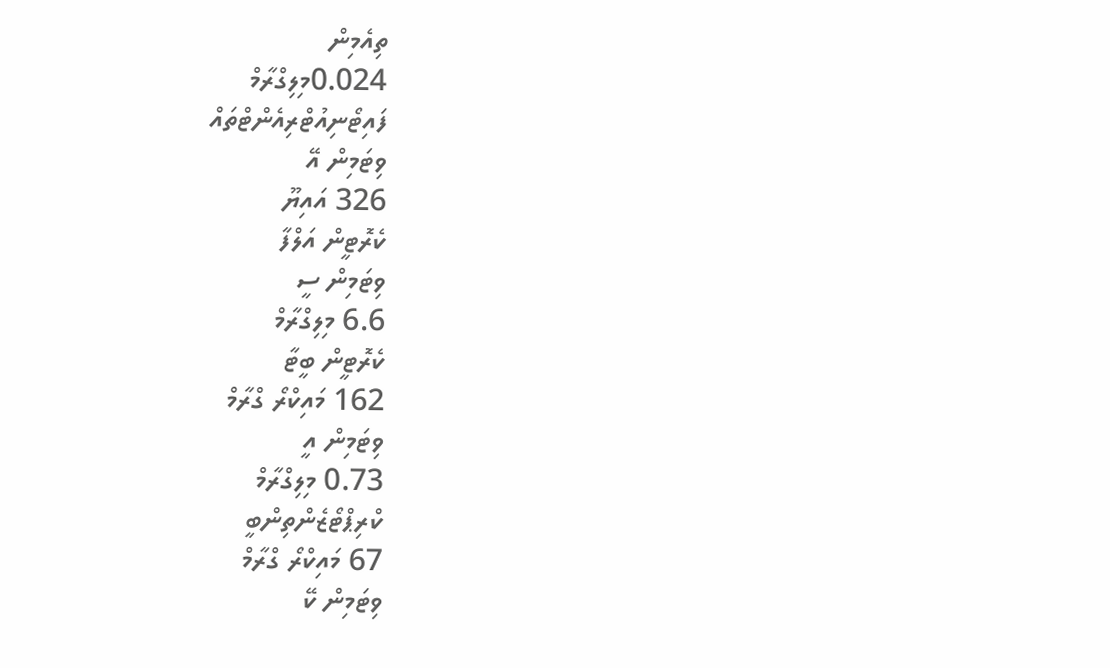ތިއެމިން
0.024މިލިގްރާމް
ފައިޓޯނިއުޓްރިއެންޓްތައް
ވިޓަމިން އޭ
326 އައިޔޫ
ކެރޮޓީން އަލްފާ
ވިޓަމިން ސީ
6.6 މިލިގްރާމް
ކެރޮޓީން ބީޓާ
162 މައިކްރޯ ގްރާމް
ވިޓަމިން އީ
0.73 މިލިގްރާމް
ކްރިޕްޓޯޒެންތިންބީ
67 މައިކްރޯ ގްރާމް
ވިޓަމިން ކޭ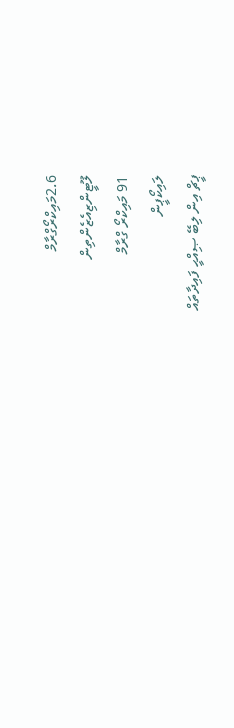2.6މައިކްރޯގްރާމް
ލޫޓީންޒިއެޒެންތިން
91 މައިކްރޯ ގްރާމް
ލައިކޯޕީން
ޕީޗް އިން ލިބޭ ޞިއްޙީ ފައިދާތައް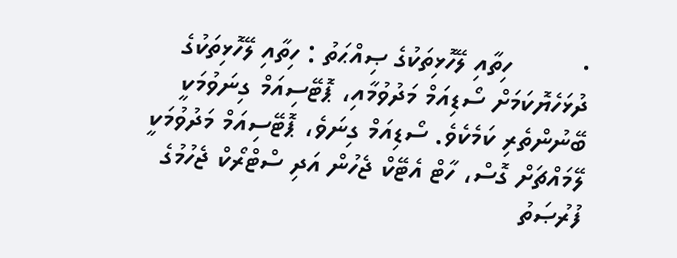·         ހިތާއި ލޭހޮޅިތަކުގެ ޞިއްޙަތު : ހިތާއި ލޭހޮޅިތަކުގެ ދުޅަހެޔޮކަމަށް ސޯޑިއަމް މަދުވުމާއި، ޕޮޓޭސިއަމް ގިނަވުމަކީ ބޭނުންތެރި ކަމެކެވެ. ސޯޑިއަމް ގިނަވެ، ޕޮޓޭސިއަމް މަދުވުމަކީ ލޭމައްޗަށް ގޮސް، ހާޓް އެޓޭކް ޖެހުން އަދި ސްޓްރޯކް ޖެހުމުގެ ފުރުޞަތު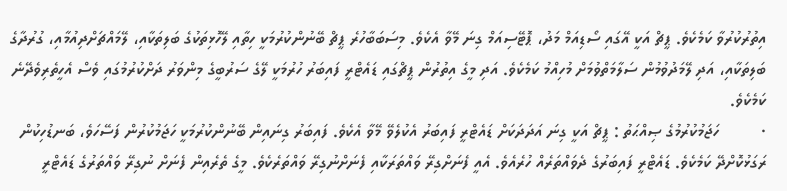އިތުރުކުރުވާ ކަމެކެވެ. ޕީޗް އަކީ އޭގައި ސޯޑިއަމް މަދު، ޕޮޓޭސިއަމް ގިނަ މޭވާ އެކެވެ. މިސަބަބާހުރެ ޕީޗް ބޭނުންކުރުމަކީ ހިތާއި ލޭހޮޅިތަކުގެ ބަލިތަކާއި، ލޭމައްޗަށްދިއުމާއި، ގުރުދާގެ ބަލިތަކާއި، އަދި ލޭމަދުވުމުން ސަލާމަތްވުމަށް މުހިއްމު ކަމެކެވެ. އަދި މީގެ އިތުރުން ޕީޗްގައި ޑައެޓްރީ ފައިބަރު ހުރުމަކީ ލޭގެ ސަރުބީގެ މިންވަރު ދަށްކުރުމުގައި ވެސް އެހީތެރިވެދޭނެ ކަމެކެވެ.
·         ހަޖަމުކުރުމުގެ ޞިއްޙަތު : ޕީޗް އަކީ ގިނަ އަދަދަކަށް ޑައެޓްރީ ފައިބަރު އެކުލެވޭ މޭވާ އެކެވެ. ފައިބަރު ގިނައިން ބޭނުންކުރުމަކީ ހަޖަމުކުރުން ފަސޭހަވެ، ބަނޑުހިކުން ރަގަޅުކޮށްދޭ ކަމެކެވެ. ޑައެޓްރީ ފައިބަރުގެ ދެވައްތަރެއް ހުރެއެވެ. އެއީ ފެނަށްގިރޭ ވައްތަރަކާއި ފެނަށްނުގިރޭ ވައްތަރެކެވެ. މީގެ ތެރެއިން ފެނަށް ނުގިރޭ ވައްތަރުގެ ޑައެޓްރީ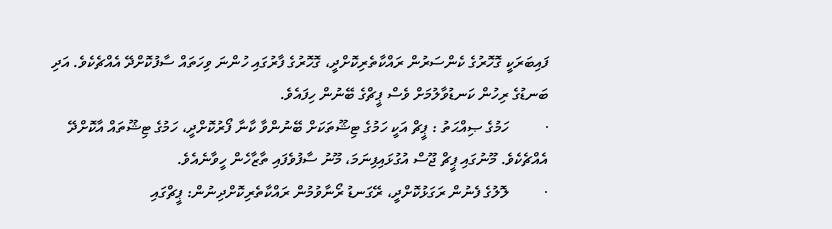ފައިބަރަކީ ގޮހޮރުގެ ކެންސަރުން ރައްކާތެރިކޮށްދީ، ގޮހޮރުގެ ފާރުގައި ހުންނަ ވިހަތައް ސާފުކޮށްދޭ އެއްޗެކެވެ. އަދި ބަނޑުގެ ރިހުން ކަނޑުވާލުމަށް ވެސް ޕީޗްގެ ބޭނުން ހިފައެވެ.
·         ހަމުގެ ޞިއްޙަތު : ޕީޗް އަކީ ހަމުގެ ޓިޝޫތަކަށް ބޭނުންވާ ކާނާ ފޯރުކޮށްދީ، ހަމުގެ ޓިޝޫތައް އާކޮށްދޭ އެއްޗެކެވެ. މޫނުގައި ޕީޗް ޖޫސް އުގުޅައިފިނަމަ، މޫނު ސާފުވެފައި ތާޒާހެން ހީވާނެއެވެ.
·         ލޮލުގެ ފެނުން ރަގަޅުކޮށްދީ، ރޭގަނޑު ރޯނާވުމުން ރައްކާތެރިކޮށްދިނުން: ޕީޗްގައި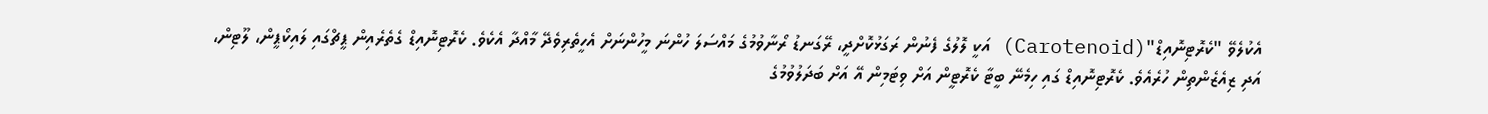އެކުލެވޭ "ކެރޮޓިނޮއިޑް"(Carotenoid) އަކީ ލޮލުގެ ފެނުން ރަގަޅުކޮށްދީ، ރޭގަނޑު ރޯނާވުމުގެ މައްސަލަ ހުންނަ މީހުންނަށް އެހީތެރިވެދޭ މާއްދާ އެކެވެ. ކެރޮޓިނޮއިޑް ގެތެރެއިން ޕީޗްގައި ލައިކޯޕީން، ލޫޓިން، އަދި ޒިއެޒެންތިން ހުރެއެވެ. ކެރޮޓިނޮއިޑް ގައި ހިމެނޭ ބީޓާ ކެރޮޓީން އަށް ވިޓަމިން އޭ އަށް ބަދަލުވުމުގެ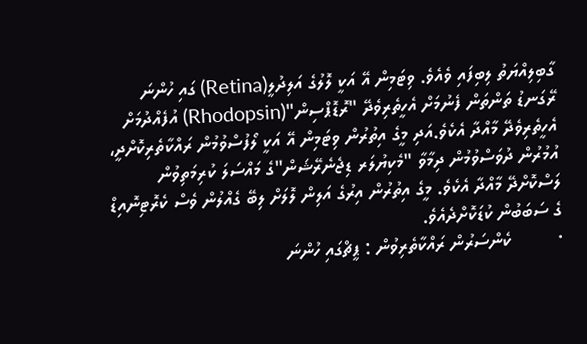ގާބިލިއްޔަތު ލިބިފައި ވެއެވެ. ވިޓަމިން އޭ އަކީ ލޮލުގެ އަލިދުލީ(Retina) ގައި ހުންނަ ރޭގަނޑު ތަންތަން ފެނުމަށް އެހީތެރިވެދޭ "ރޮޑޮޕްސިން"(Rhodopsin) އުފެއްދުމަށް އެހީތެރިވެދޭ މާއްދާ އެކެވެ.އަދި މީގެ އިތުރުން ވިޓަމިން އޭ އަކީ ލޯފުސްވުމުން ރައްކާތެރިކޮށްދީ، އުމުރުން ދުވަސްވުމުން ދިމާވާ "މެކިޔުލަރ ޑިޖެނެރޭޝަން"ގެ މައްސަލަ ކުރިމަތިވުން ލަސްކޮށްދޭ މާއްދާ އެކެވެ. މީގެ އިތުރުން އިރުގެ އަލިން ލޮލަށް ލިބޭ ގެއްލުން ވެސް ކެރޮޓިނޮއިޑް ގެ ސަބަބުން ކުޑަކޮށްދެއެވެ.
·         ކެންސަރުން ރައްކާތެރިވުން : ޕީޗްގައި ހުންނަ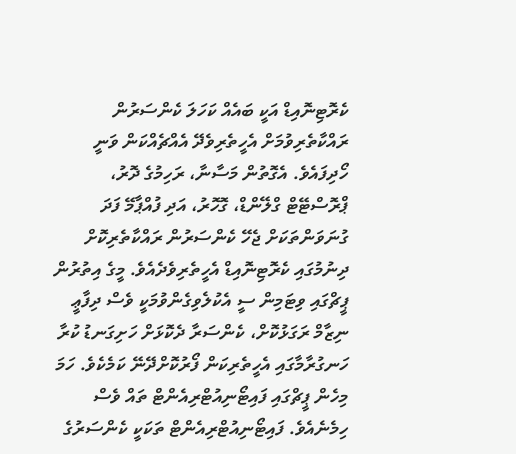ކެރޮޓިނޮއިޑް އަކީ ބައެއް ކަހަލަ ކެންސަރުން ރައްކާތެރިވުމަށް އެހީތެރިވެދޭ އެއްޗެއްކަން ވަނީ ހޯދިފައެވެ. އެގޮތުން މަސާނާ، ރަހިމުގެ ދޮރު، ޕްރޮސްޓޭޓް ގްލޭންޑް، ގޮހޮރު، އަދި ފުއްޕާމޭ ފަދަ ގުނަވަންތަކަށް ޖެހޭ ކެންސަރުން ރައްކާތެރިކޮށް ދިނުމުގައި ކެރޮޓިނޮއިޑް އެހީތެރިވެދެއެވެ. މީގެ އިތުރުން ޕީޗްގައި ވިޓަމިން ސީ އެކުލެވިގެންވުމަކީ ވެސް ދިފާޢީ ނިޒާމް ރަގަޅުކޮށް، ކެންސަރާ ދެކޮޅަށް ހަށިގަނޑު ކުރާ ހަނގުރާމާގައި އެހީތެރިކަން ފޯރުކޮށްދޭނޭ ކަމެކެވެ. ހަމަ މިހެން ޕީޗްގައި ފައިޓޯނިއުޓްރިއެންޓް ތައް ވެސް ހިމެނެއެވެ. ފައިޓޯނިއުޓްރިއެންޓް ތަކަކީ ކެންސަރުގެ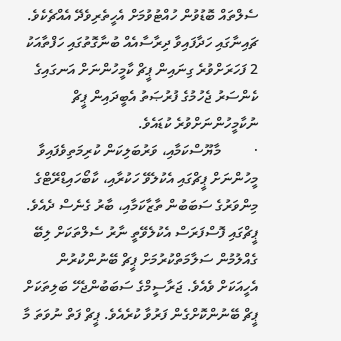ސެލްތައް ބޮޑުވުން ހުއްޓުވުމަށް އެހީތެރިވެދޭ އެއްޗެކެވެ. ޗައިނާގައި ހަދާފައިވާ ދިރާސާއެއް ބުނާގޮތުގައި ހަފްތާއަކު 2 ފަހަރަށްވުރެ ގިނައިން ޕީޗް ކާމީހުންނަށް އަނގައިގެ ކެންސަރު ޖެހުމުގެ ފުރުޞަތު އެބީދައިން ޕީޗް ނުކާމީހުންނަށްވުރެ ކުޑައެވެ.
·         މާޔޫސްކަމާއި، ވަރުބަލިކަން ކުރިމަތިވެފައިވާ މީހުންނަށް ޕީޗްގައި އެކުލެވޭ ހަކުރާއި، ކާބޯހައިޑްރޭޓްގެ މިންވަރުގެ ސަބަބުން ތާޒާކަމާއި، ބާރު ގެނެސް ދެއެވެ. ޕީޗްގައި ފޮސްފަރަސް އެކުލެވޭތީ ނާރު ސެލްތަކަށް ލިބޭ ގެއްލުމުން ސަލާމަތްކުރުމަށް ޕީޗް ބޭނުންކުރުން އެހީއަކަށް ވެއެވެ. ޖަރާސީމްގެ ސަބަބުންޖެހޭ ބަލިތަކަށް ޕީޗް ބޭނުންކޮށްގެން ފަރުވާ ކުރެއެވެ. ޕީޗް ފަތް ނުވަތަ މާ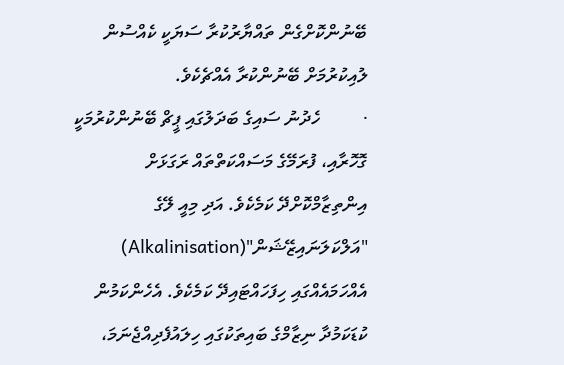ބޭނުންކޮށްގެން ތައްޔާރުކުރާ ސަޔަކީ ކެއްސުން ލުއިކުރުމަށް ބޭނުންކުރާ އެއްޗެކެވެ.
·         ހެދުނު ސައިގެ ބަދަލުގައި ޕީޗް ބޭނުންކުރުމަކީ ގޮހޮރާއި، ފުރަމޭގެ މަސައްކަތްތައް ރަގަޅަށް އިންތިޒާމްކޮށްދޭ ކަމެކެވެ. އަދި މިއީ ލޭގެ "އަލްކަލަނައިޒޭޝަން"(Alkalinisation) އެއްހަމައެއްގައި ހިފަހައްޓައިދޭ ކަމެކެވެ. އެހެންކަމުން ކުޑަކަމުދާ ނިޒާމްގެ ބައިތަކުގައި ހިލައުފެދިއްޖެނަމަ،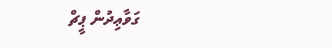ގަވާޢިދުން ޕީޗް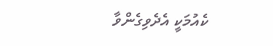ކެއުމަކީ އެދެވިގެންވާ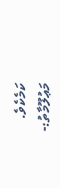ކަމެކެވެ.
މަޢުލޫމާތު:-